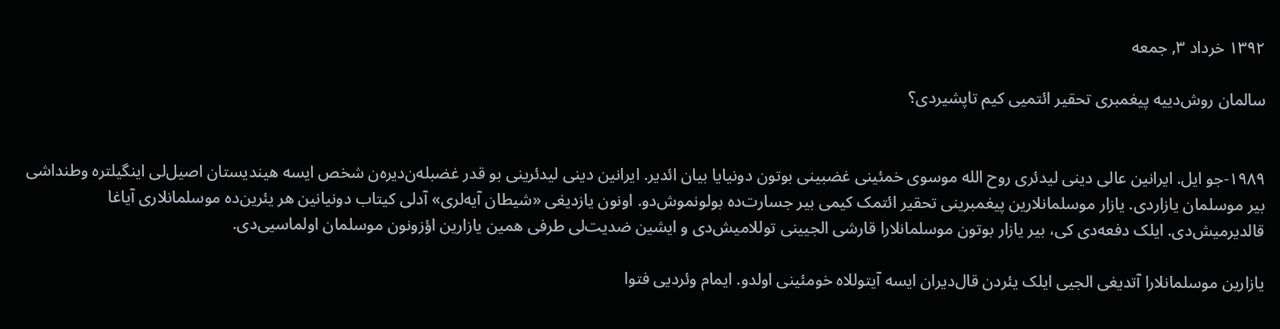۱۳۹۲ خرداد ۳, جمعه

سالمان روش‌دییه پیغمبری تحقیر ائتمیی کیم تاپشیردی؟


۱۹۸۹-جو ایل. ایرانین عالی دینی لیدئری روح الله موسوی خمئینی غضبینی بوتون دونیایا بیان ائدیر. ایرانین دینی لیدئرینی بو قدر غضبله‌ن‌دیره‌ن شخص ایسه هیندیستان اصیل‌لی اینگیلتره وطنداشی بیر موسلمان یازاردی. یازار موسلمانلارین پیغمبرینی تحقیر ائتمک کیمی بیر جسارت‌ده بولونموش‌دو. اونون یازدیغی «شیطان آیه‌لری» آدلی کیتاب دونیانین هر یئرین‌ده موسلمانلاری آیاغا قالدیرمیش‌دی. ایلک دفعه‌دی کی، بیر یازار بوتون موسلمانلارا قارشی الجیینی توللامیش‌دی و ایشین ضدیت‌لی طرفی همین یازارین اؤزونون موسلمان اولماسیی‌دی.

یازارین موسلمانلارا آتدیغی الجیی ایلک یئردن قال‌دیران ایسه آیتوللاه خومئینی اولدو. ایمام وئردیی فتوا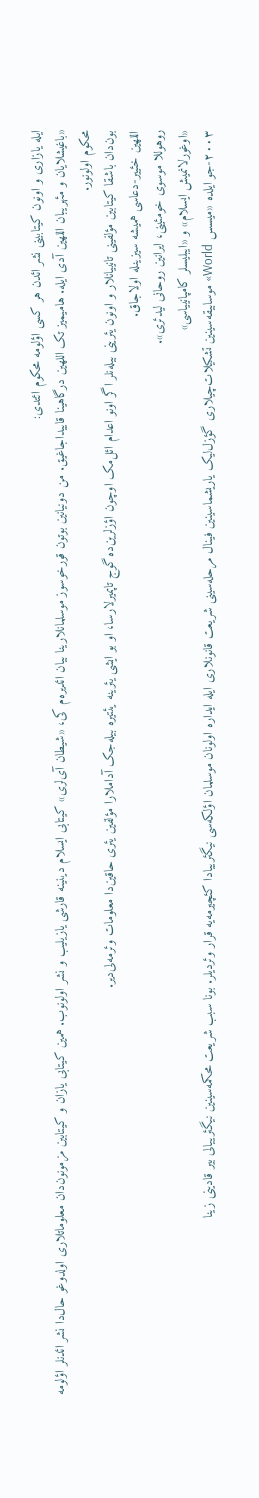ایله یازاری و اونون کیتابینی نشر ائد‌ن هر کسی اؤلومه محکوم ائتدی:
«باغیشلایان و مئهریبان اللهین آدی ایله. هامیمیز تک اللهین درگاهینا قاییداجاغیق. من دونیانین بوتون قورخوسوز موسلمانلارینا بیان ائدیره‌م کی، «شیطان آی‌لری» کیتابی ایسلام دینینه قارشی یازیلیب و نشر اولونوب. همین کیتابی یازان و کیتابین مزمونون‌دان معلوماتلاری اولدوغو حال‌دا نشر ائد‌نلر اؤلومه محکوم اولونور.
بون‌دان باشقا کیتابین مؤلفینی تانییانلار و اونون یئرینی بیله‌نلر اگر اونو اعدام ائل‌مک اوچون اؤزلرین‌ده گوج تاپمیرلارسا، او بو ایشی یئرینه یئتیره بیله‌جک آداملارا مؤلفین یئری حاقین‌دا معلومات وئرمه‌لی‌دیر.
اللهین خئییر-دعاسی همیشه سیزینله اولاجاق.
روهوللا موسوی خومئینی، ایرانین روحانی لیدئری».
«اوغورلانمیش ایسلام» و «ایبلیسلر کامپانییاسی»
۲۰۰۳-جو ایلده «میسس World» موسابیقه‌سینین تشکیلات‌چیلاری گؤزل‌لیک یاریشماسینین فینال مرحله‌سینی شریعت قانونلاری ایله ایداره اولونان موسلمان اؤلکه‌سی نیگئرییادا کئچیرمه‌یه قرار وئردیلر. بونا سبب شریعت محکمه‌سینین نیگئرییالی بیر قادینی زینا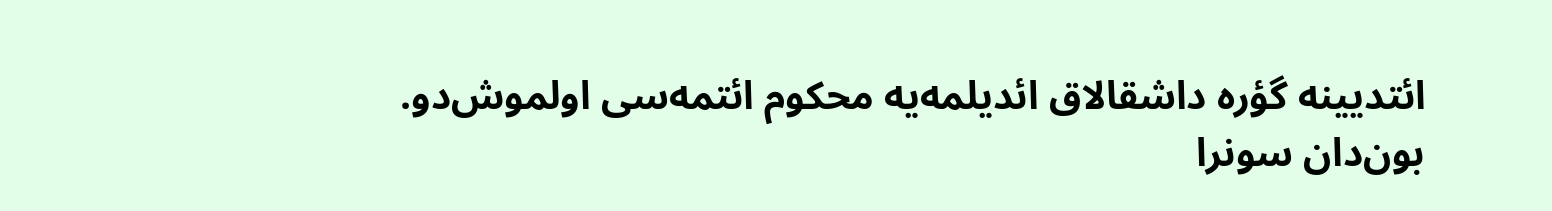ائتدیینه گؤره داشقالاق ائدیلمه‌یه محکوم ائتمه‌سی اولموش‌دو.
بون‌دان سونرا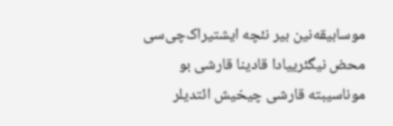موسابیقه‌نین بیر نئچه ایشتیراک‌چی‌سی محض نیگئرییادا قادینا قارشی بو موناسیبته قارشی چیخیش ائتدیلر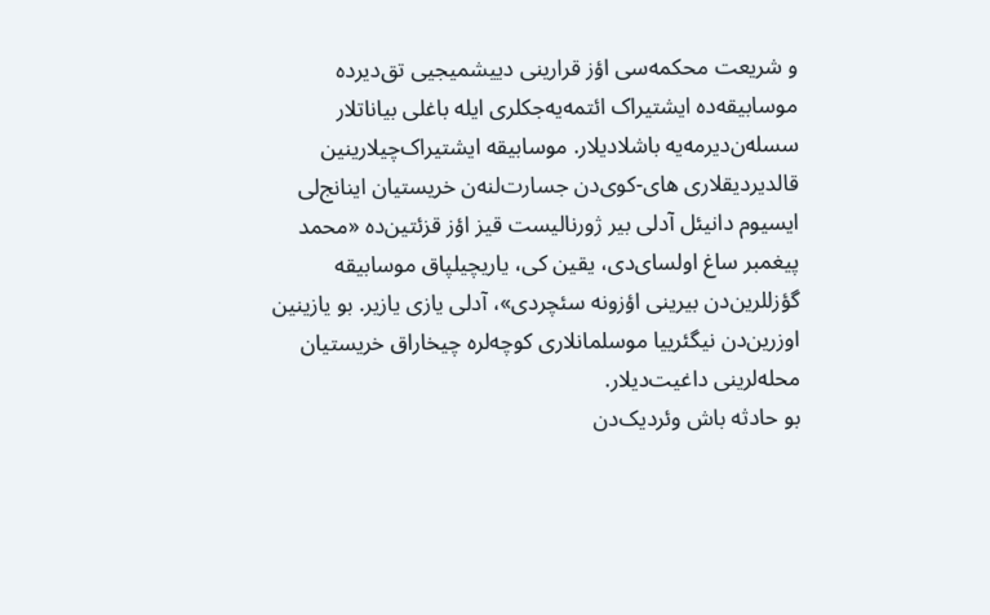و شریعت محکمه‌سی اؤز قرارینی دییشمیجیی تق‌دیرده موسابیقه‌ده ایشتیراک ائتمه‌یه‌جکلری ایله باغلی بیاناتلار سسله‌ن‌دیرمه‌یه باشلادیلار. موسابیقه ایشتیراک‌چیلارینین قالدیردیقلاری های-کوی‌دن جسارت‌لنه‌ن خریستیان اینانج‌لی ایسیوم دانیئل آدلی بیر ژورنالیست قیز اؤز قزئتین‌ده «محمد پیغمبر ساغ اولسای‌دی، یقین کی، یاریچیلپاق موسابیقه گؤزللرین‌دن بیرینی اؤزونه سئچردی»، آدلی یازی یازیر. بو یازینین اوزرین‌دن نیگئرییا موسلمانلاری کوچه‌لره چیخاراق خریستیان محله‌لرینی داغیت‌دیلار.
بو حادثه باش وئردیک‌دن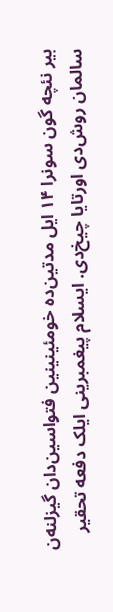بیر نئچه گون سونرا ۱۴ ایل مدتین‌ده خومئینینین فتواسین‌دان گیزلنه‌ن سالمان روش‌دی اورتایا چیخ‌دی. ایسلام پیغمبرینی ایلک دفعه تحقیر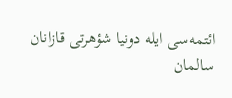ائتمه‌سی ایله دونیا شؤهرتی قازانان سالمان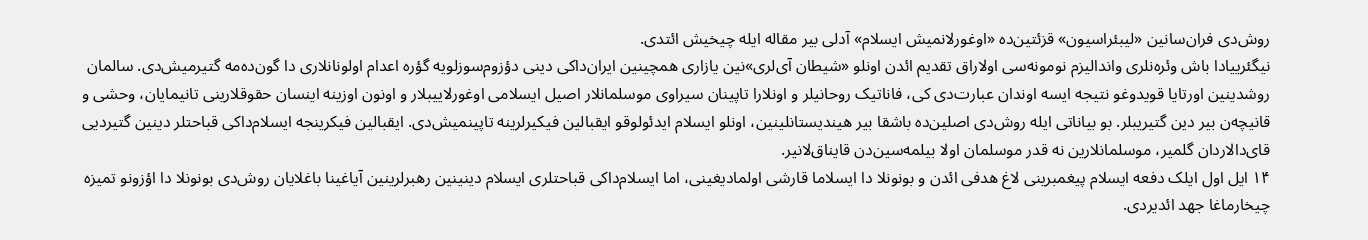روش‌دی فران‌سانین «لیبئراسیون» قزئتین‌ده «اوغورلانمیش ایسلام» آدلی بیر مقاله ایله چیخیش ائتدی.
نیگئرییادا باش وئره‌نلری واندالیزم نومونه‌سی اولاراق تقدیم ائد‌ن اونلو «شیطان آی‌لری»نین یازاری همچینین ایران‌داکی دینی دؤزوم‌سوزلویه گؤره اعدام اولونانلاری دا گون‌ده‌مه گتیرمیش‌دی. سالمان روشدینین اورتایا قویدوغو نتیجه ایسه اوندان عبارت‌دی کی، فاناتیک روحانیلر و اونلارا تاپینان سیراوی موسلمانلار اصیل ایسلامی اوغورلاییبلار و اونون اوزینه اینسان حقوقلارینی تانیمایان، وحشی و قانیچه‌ن بیر دین گتیریبلر. بو بیاناتی ایله روش‌دی اصلین‌ده باشقا بیر هیندیستانلینین، اونلو ایسلام ایدئولوقو ایقبالین فیکیرلرینه تاپینمیش‌دی. ایقبالین فیکرینجه ایسلام‌داکی قباحتلر دینین گتیردیی قای‌دالاردان گلمیر، موسلمانلارین نه قدر موسلمان اولا بیلمه‌سین‌دن قایناق‌لانیر.
۱۴ ایل اول ایلک دفعه ایسلام پیغمبرینی لاغ هدفی ائد‌ن و بونونلا دا ایسلاما قارشی اولمادیغینی، اما ایسلام‌داکی قباحتلری ایسلام دینینین رهبرلرینین آیاغینا باغلایان روش‌دی بونونلا دا اؤزونو تمیزه چیخارماغا جهد ائدیردی.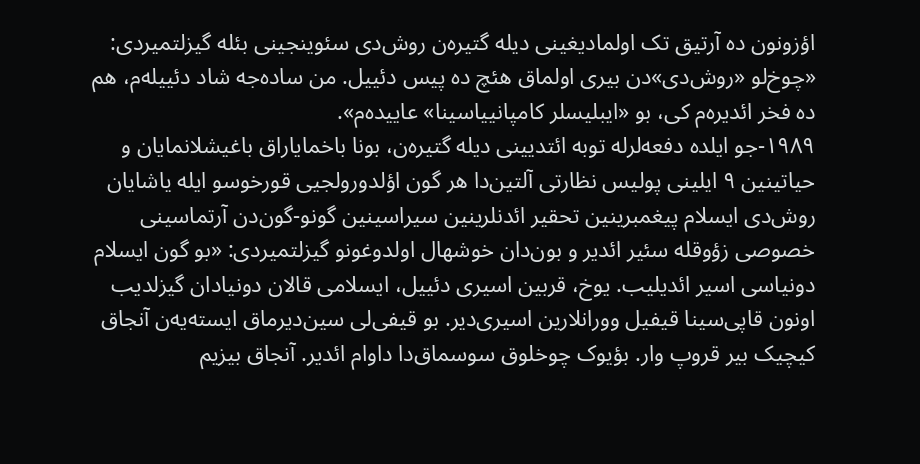اؤزونون ده آرتیق تک اولمادیغینی دیله گتیره‌ن روش‌دی سئوینجینی بئله گیزلتمیردی: «چوخ‌لو «روش‌دی»دن بیری اولماق هئچ ده پیس دئییل. من ساده‌جه شاد دئییله‌م، هم ده فخر ائدیره‌م کی، بو «ایبلیسلر کامپانییاسینا» عاییده‌م».
۱۹۸۹-جو ایلده دفعه‌لرله توبه ائتدیینی دیله گتیره‌ن، بونا باخمایاراق باغیشلانمایان و حیاتینین ۹ ایلینی پولیس نظارتی آلتین‌دا هر گون اؤلدورولجیی قورخوسو ایله یاشایان روش‌دی ایسلام پیغمبرینین تحقیر ائد‌نلرینین سیراسینین گونو-گون‌دن آرتماسینی خصوصی زؤوقله سئیر ائدیر و بون‌دان خوشهال اولدوغونو گیزلتمیردی: «بو گون ایسلام دونیاسی اسیر ائدیلیب. یوخ، قربین اسیری دئییل، ایسلامی قالان دونیادان گیزلدیب اونون قاپی‌سینا قیفیل وورانلارین اسیری‌دیر. بو قیفی‌لی سین‌دیرماق ایسته‌یه‌ن آنجاق کیچیک بیر قروپ وار. بؤیوک چوخلوق سوسماق‌دا داوام ائدیر. آنجاق بیزیم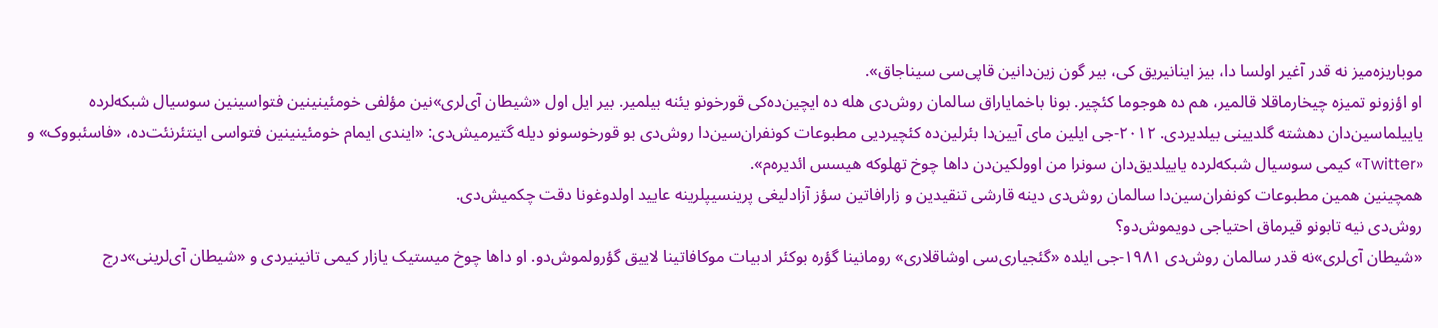موباریزه‌میز نه قدر آغیر اولسا دا، بیز اینانیریق کی، بیر گون زین‌دانین قاپی‌سی سیناجاق».
او اؤزونو تمیزه چیخارماقلا قالمیر، هم ده هوجوما کئچیر. بونا باخمایاراق سالمان روش‌دی هله ده ایچین‌ده‌کی قورخونو یئنه بیلمیر. بیر ایل اول «شیطان آی‌لری»نین مؤلفی خومئینینین فتواسینین سوسیال شبکه‌لرده یاییلماسین‌دان دهشته گلدیینی بیلدیردی. ۲۰۱۲-جی ایلین مای آیین‌دا بئرلین‌ده کئچیردیی مطبوعات کونفران‌سین‌دا روش‌دی بو قورخوسونو دیله گتیرمیش‌دی: «ایندی ایمام خومئینینین فتواسی اینتئرنئت‌ده، «فاسئبووک» و «Twitter» کیمی سوسیال شبکه‌لرده یاییلدیق‌دان سونرا من اوولکین‌دن داها چوخ تهلوکه هیسس ائدیره‌م».
همچینین همین مطبوعات کونفران‌سین‌دا سالمان روش‌دی دینه قارشی تنقیدین و زارافاتین سؤز آزادلیغی پرینسیپلرینه عایید اولدوغونا دقت چکمیش‌دی.
روش‌دی نیه تابونو قیرماق احتیاجی دویموش‌دو؟
«شیطان آی‌لری»نه قدر سالمان روش‌دی ۱۹۸۱-جی ایلده «گئجیاری‌سی اوشاقلاری» رومانینا گؤره بوکئر ادبیات موکافاتینا لاییق گؤرولموش‌دو. او داها چوخ میستیک یازار کیمی تانینیردی و «شیطان آی‌لرینی»درج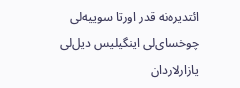ائتدیره‌نه قدر اورتا سوییه‌لی چوخسای‌لی اینگیلیس دیل‌لی یازارلاردان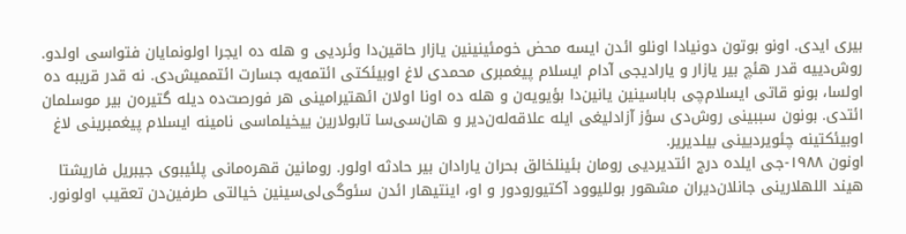بیری ایدی. اونو بوتون دونیادا اونلو ائد‌ن ایسه محض خومئینینین یازار حاقین‌دا وئردیی و هله ده ایجرا اولونمایان فتواسی اولدو.
روش‌دییه قدر هئچ بیر یازار و یارادیجی آدام ایسلام پیغمبری محمدی لاغ اوبیئکتی ائتمه‌یه جسارت ائتممیش‌دی. نه قدر قریبه ده اولسا، بونو قاتی ایسلام‌چی باباسینین یانین‌دا بؤیویه‌ن و هله ده اونا اولان ائهتیرامینی هر فورصت‌ده دیله گتیره‌ن بیر موسلمان ائتدی. بونون سببینی روش‌دی سؤز آزادلیغی ایله علاقه‌له‌ن‌دیر و هان‌سی‌سا تابولارین ییخیلماسی نامینه ایسلام پیغمبرینی لاغ اوبیئکتینه چئویردیینی بیلدیریر.
اونون ۱۹۸۸-جی ایلده درج ائتدیردیی رومان بئینلخالق بحران یارادان بیر حادثه اولور. رومانین قهره‌مانی پلئیبوی جیبریل فاریشتا هیند اللهلارینی جانلان‌دیران مشهور بوللیوود آکتیورودور و او، اینتیهار ائد‌ن سئوگی‌لی‌سینین خیالتی طرفین‌دن تعقیب اولونور.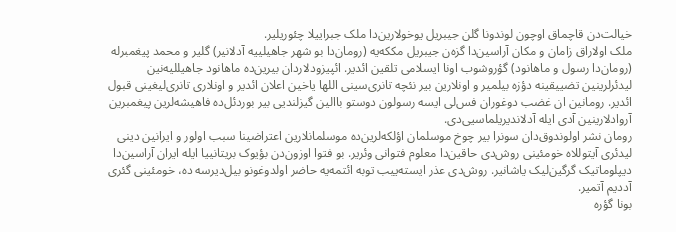خیالت‌دن قاچماق اوچون لوندونا گلن جیبریل یوخولارین‌دا ملک جبراییلا چئوریلیر.
ملک اولاراق زامان و مکان آراسین‌دا گزه‌ن جیبریل مککه‌یه (رومان‌دا بو شهر جاهیلییه آدلانیر) گلیر و محمد پیغمبرله (رومان‌دا رسول و ماهانود) گؤروشوب اونا ایسلامی تلقین ائدیر. ائپیزودلاردان بیرین‌ده ماهانود جاهیللیه‌نین لیدئرلرینین تضییقینه دؤزه بیلمیر و اونلارین بیر نئچه تانری‌سینی اللها یاخین اعلان ائدیر و اونلاری تانری‌لیغینی قبول ائدیر. رومانین ان غضب دوغوران فس‌لی ایسه رسولون دوستو باالین گیزلندیی بیر بوردئل‌ده فاهیشه‌لرین پیغمبرین آروادلارینین آدی ایله آدلاندیریلماسیی‌دی.
رومان نشر اولوندوق‌دان سونرا بیر چوخ موسلمان اؤلکه‌لرین‌ده موسلمانلارین اعتراضینا سبب اولور و ایرانین دینی لیدئری آیتوللاه خومئینی روش‌دی حاقین‌دا معلوم فتوانی وئریر. بو فتوا اوزون‌دن بؤیوک بریتانییا ایله ایران آراسین‌دا دیپلوماتیک گرگین‌لیک یاشانیر. روش‌دی عذر ایسته‌ییب توبه ائتمه‌یه حاضر اولدوغونو بیل‌دیرسه ده، خومئینی گئری آددیم آتمیر.
بونا گؤره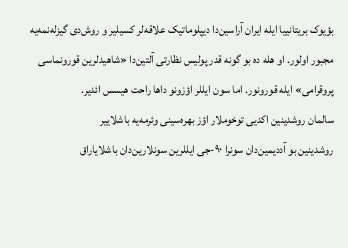بؤیوک بریتانییا ایله ایران آراسین‌دا دیپلوماتیک علاقه‌لر کسیلیر و روش‌دی گیزله‌نمه‌یه مجبور اولور. او هله ده بو گونه قدر پولیس نظارتی آلتین‌دا «شاهیدلرین قورونماسی پروقرامی» ایله قورونور. اما سون ایللر اؤزونو داها راحت هیسس ائدیر.
سالمان روشدینین اکدیی توخوملار اؤز بهره‌سینی وئرمه‌یه باشلاییر
روشدینین بو آددیمین‌دان سونرا ۹۰-جی ایللرین سونلارین‌دان باشلایاراق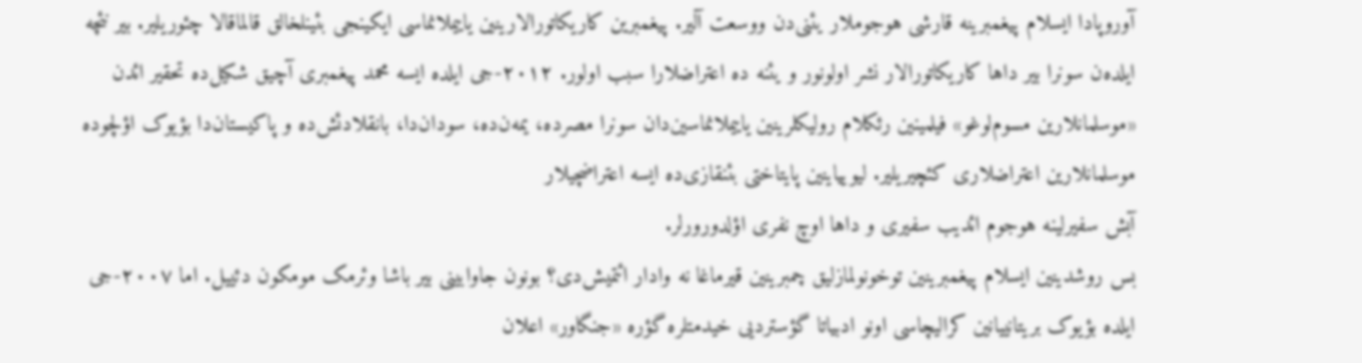آوروپادا ایسلام پیغمبرینه قارشی هوجوملار یئنی‌دن ووسعت آلیر. پیغمبرین کاریکاتورالارینین یاییملانماسی ایکینجی بئینلخالق قالماقالا چئوریلیر. بیر نئچه ایلده‌ن سونرا بیر داها کاریکاتورالار نشر اولونور و یئنه ده اعتراضلارا سبب اولور. ۲۰۱۲-جی ایلده ایسه محمد پیغمبری آچیق شکیل‌ده تحقیر ائد‌ن «موسلمانلارین مسوم‌لوغو» فیلمینین رئکلام رولیکلرینین یاییملانماسین‌دان سونرا مصرده، یمه‌ن‌ده، سودان‌دا، بانقلادئش‌ده و پاکیستان‌دا بؤیوک اؤلچوده موسلمانلارین اعتراضلاری کئچیریلیر. لیوییاینین پایتاختی بئنقازی‌ده ایسه اعتراضچیلار
آبش سفیرلینه هوجوم ائدیب سفیری و داها اوچ نفری اؤلدورورلر.
بس روشدینین ایسلام پیغمبرینین توخونولمازلیق چمبرینین قیرماغا نه وادار ائتمیش‌دی؟ بونون جاوابینی بیر باشا وئرمک مومکون دئییل. اما ۲۰۰۷-جی ایلده بؤیوک بریتانییانین کرالیچاسی اونو ادبیاتا گؤستردیی خیدمتلره گؤره «جنگاور» اعلان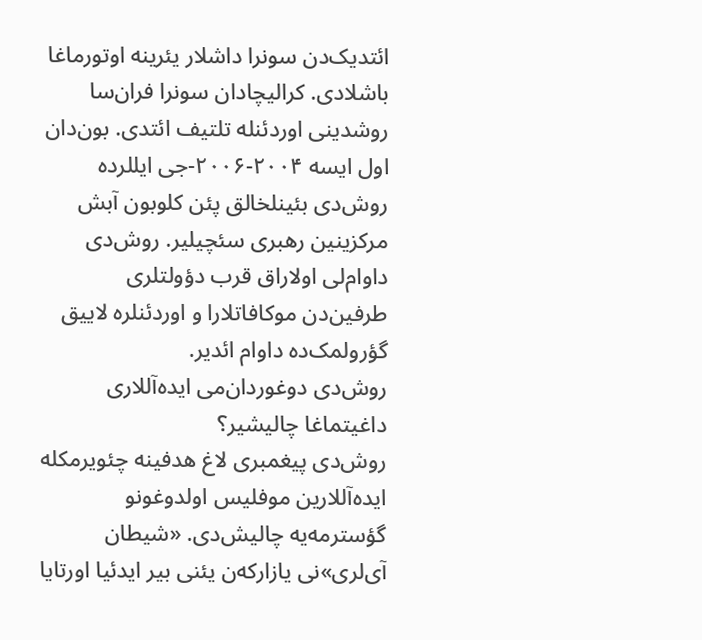ائتدیک‌دن سونرا داشلار یئرینه اوتورماغا باشلادی. کرالیچادان سونرا فران‌سا روشدینی اوردئنله تلتیف ائتدی. بون‌دان اول ایسه ۲۰۰۴-۲۰۰۶-جی ایللرده روش‌دی بئینلخالق پئن کلوبون آبش مرکزینین رهبری سئچیلیر. روش‌دی داوام‌لی اولاراق قرب دؤولتلری طرفین‌دن موکافاتلارا و اوردئنلره لاییق گؤرولمک‌ده داوام ائدیر.
روش‌دی دوغوردان‌می ایده‌آللاری داغیتماغا چالیشیر؟
روش‌دی پیغمبری لاغ هدفینه چئویرمکله ایده‌آللارین موفلیس اولدوغونو گؤسترمه‌یه چالیش‌دی. «شیطان آی‌لری»نی یازارکه‌ن یئنی بیر ایدئیا اورتایا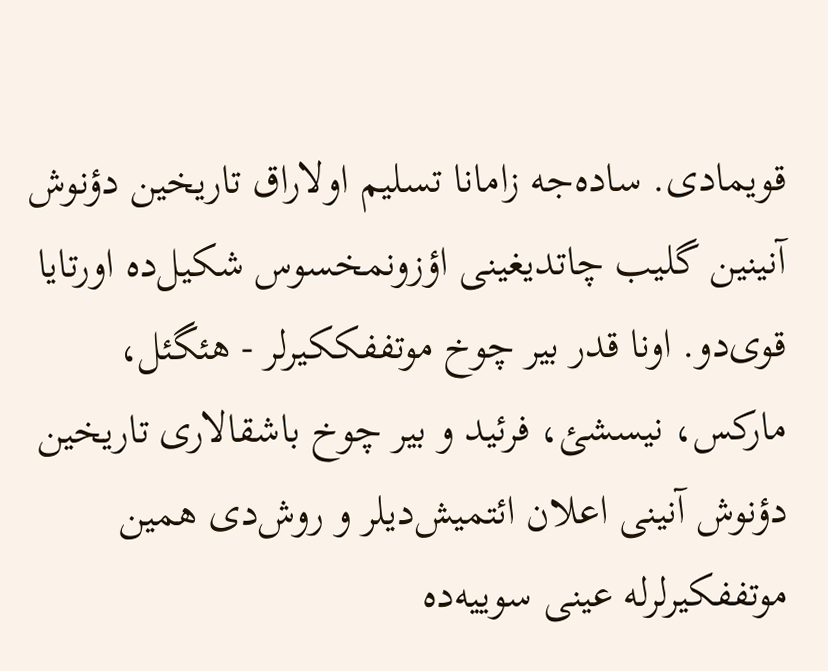قویمادی. ساده‌جه زامانا تسلیم اولاراق تاریخین دؤنوش آنینین گلیب چاتدیغینی اؤزونمخسوس شکیل‌ده اورتایا قوی‌دو. اونا قدر بیر چوخ موتففککیرلر - هئگئل، مارکس، نیسشئ، فرئید و بیر چوخ باشقالاری تاریخین دؤنوش آنینی اعلان ائتمیش‌دیلر و روش‌دی همین موتففکیرلرله عینی سوییه‌ده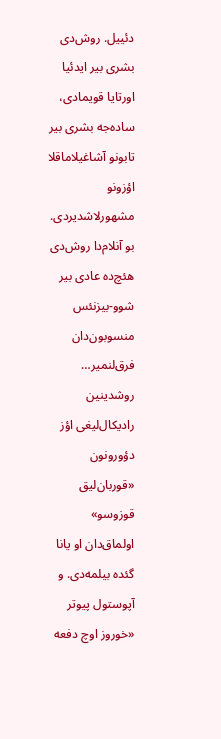دئییل. روش‌دی بشری بیر ایدئیا اورتایا قویمادی، ساده‌جه بشری بیر تابونو آشاغیلاماقلا اؤزونو مشهورلاشدیردی. بو آنلام‌دا روش‌دی هئچ‌ده عادی بیر شوو-بیزنئس منسوبون‌دان فرق‌لنمیر…
روشدینین رادیکال‌لیغی اؤز دؤورونون «قوربان‌لیق قوزوسو» اولماق‌دان او یانا گئده بیلمه‌دی. و آپوستول پیوتر «خوروز اوچ دفعه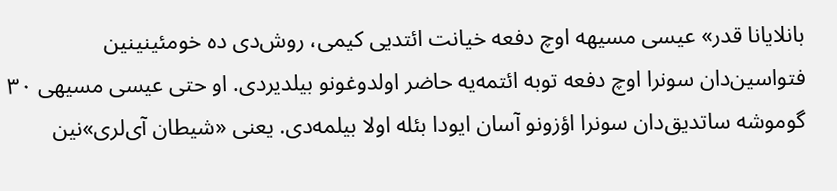بانلایانا قدر» عیسی مسیهه اوچ دفعه خیانت ائتدیی کیمی، روش‌دی ده خومئینینین فتواسین‌دان سونرا اوچ دفعه توبه ائتمه‌یه حاضر اولدوغونو بیلدیردی. او حتی عیسی مسیهی ۳۰ گوموشه ساتدیق‌دان سونرا اؤزونو آسان ایودا بئله اولا بیلمه‌دی. یعنی «شیطان آی‌لری»نین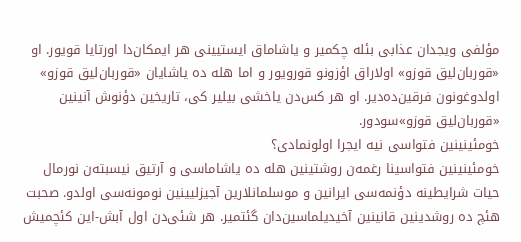مؤلفی ویجدان عذابی بئله چکمیر و یاشاماق ایستیینی هر ایمکان‌دا اورتایا قویور. او «قوربان‌لیق قوزو» اولاراق اؤزونو قورویور و اما هله ده یاشایان «قوربان‌لیق قوزو» اولدوغونون فرقین‌ده‌دیر. او هر کس‌دن یاخشی بیلیر کی، تاریخین دؤنوش آنینین «قوربان‌لیق قوزو»سودور.
خومئینینین فتواسی نیه ایجرا اولونمادی؟
خومئینینین فتواسینا رغمه‌ن روشتینین هله ده یاشاماسی و آرتیق نیسبته‌ن نورمال حیات شرایطینه دؤنمه‌سی ایرانین و موسلمانلارین آجیزلیینین نومونه‌سی اولدو. صحبت هئچ ده روشدینین قانینین آخیدیلماسین‌دان گئتمیر. هر شئی‌دن اول آبش-این کئچمیش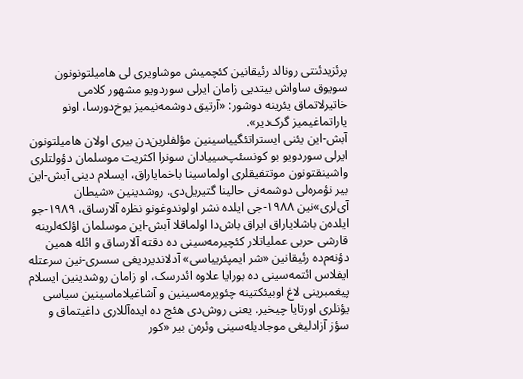پرئزیدئنتی رونالد رئیقانین کئچمیش موشاویری لی هامیلتونونون سویوق ساواش بیتدیی زامان ایر‌لی سوردویو مشهور کلامی خاتیرلاتماق یئرینه دوشور: «آرتیق دوشمه‌نیمیز یوخ‌دورسا، اونو یاراتماغیمیز گرک‌دیر».
آبش-این یئنی ایستراتئگییاسینین مؤلفلرین‌دن بیری اولان هامیلتونون ایر‌لی سوردویو بو کونسئپ‌سییادان سونرا اکثریت موسلمان دؤولتلری واشینقتونون موتتفیقلری اولماسینا باخمایاراق، ایسلام دینی آبش-این بیر نؤمره‌لی دوشمه‌نی حالینا گتیریل‌دی. روشدینین «شیطان آی‌لری»نین ۱۹۸۸-جی ایلده نشر اولوندوغونو نظره آلارساق، ۱۹۸۹-جو ایلده‌ن باشلایاراق ایراق باش‌دا اولماقلا آبش-این موسلمان اؤلکه‌لرینه قارشی حربی عملیاتلار کئچیرمه‌سینی ده دقته آلارساق و ائله همین دؤنه‌م‌ده رئیقانین «شر ایمپئرییاسی» آدلاندیردیغی سسری-نین سرعتله ایفلاس ائتمه‌سینی ده بورایا علاوه ائدرسک، او زامان روشدینین ایسلام پیغمبرینی لاغ اوبیئکتینه چئویرمه‌سینین و آشاغیلاماسینین سیاسی یؤنلری اورتایا چیخیر. یعنی روش‌دی هئچ ده ایده‌آللاری داغیتماق و سؤز آزادلیغی موجادیله‌سینی وئره‌ن بیر «کور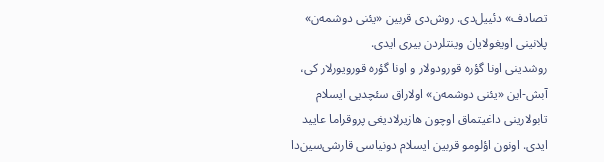تصادف» دئییل‌دی. روش‌دی قربین «یئنی دوشمه‌ن» پلانینی اویغولایان وینتلردن بیری ایدی.
روشدینی اونا گؤره قورودولار و اونا گؤره قورویورلار کی، آبش-این «یئنی دوشمه‌ن» اولاراق سئچدیی ایسلام تابولارینی داغیتماق اوچون هازیرلادیغی پروقراما عایید ایدی. اونون اؤلومو قربین ایسلام دونیاسی قارشی‌سین‌دا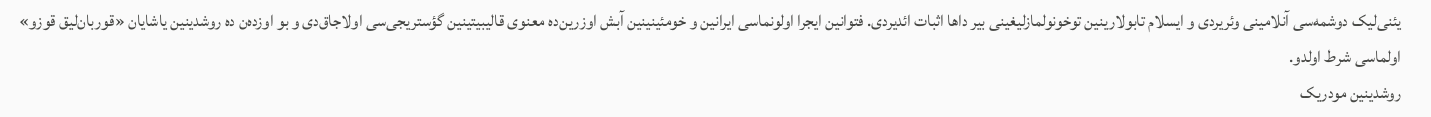یئنی‌لیک دوشمه‌سی آنلامینی وئریردی و ایسلام تابولارینین توخونولمازلیغینی بیر داها اثبات ائدیردی. فتوانین ایجرا اولونماسی ایرانین و خومئینینین آبش اوزرین‌ده معنوی قالیبیتینین گؤستریجی‌سی اولاجاق‌دی و بو اوزده‌ن ده روشدینین یاشایان «قوربان‌لیق قوزو» اولماسی شرط اولدو.
روشدینین مودریک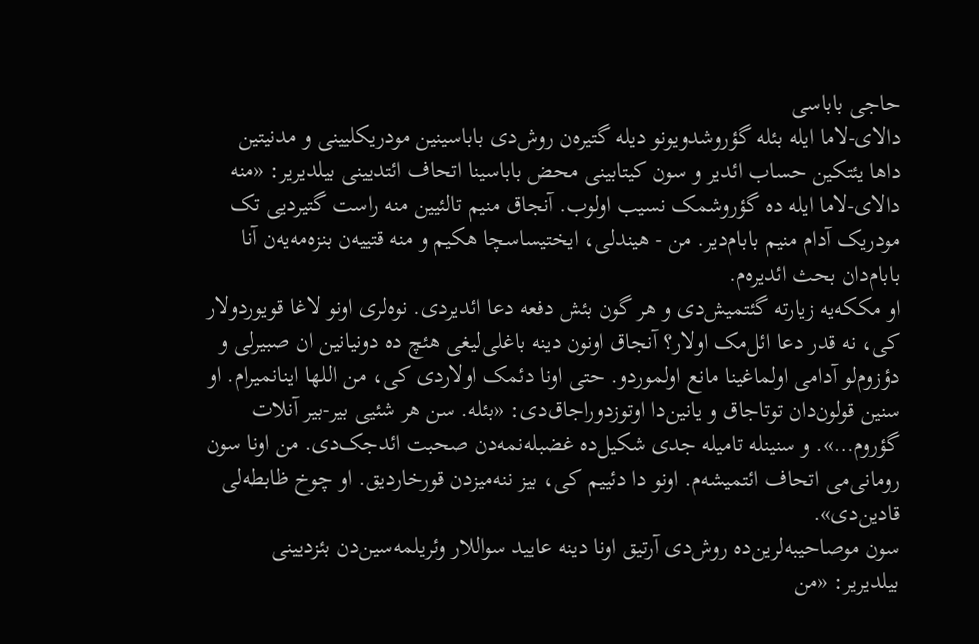حاجی باباسی
دالای-لاما ایله بئله گؤروشدویونو دیله گتیره‌ن روش‌دی باباسینین مودریکلیینی و مدنیتین داها یئتکین حساب ائدیر و سون کیتابینی محض باباسینا اتحاف ائتدیینی بیلدیریر: «منه دالای-لاما ایله ده گؤروشمک نسیب اولوب. آنجاق منیم تالئیین منه راست گتیردیی تک مودریک آدام منیم بابام‌دیر. من - هیندلی، ایختیساسچا هکیم و منه قتییه‌ن بنزه‌مه‌یه‌ن آنا بابام‌دان بحث ائدیره‌م.
او مککه‌یه زیارته گئتمیش‌دی و هر گون بئش دفعه دعا ائدیردی. نوه‌لری اونو لاغا قویوردولار کی، نه قدر دعا ائل‌مک اولار؟ آنجاق اونون دینه باغلی‌لیغی هئچ ده دونیانین ان صبیرلی و دؤزوم‌لو آدامی اولماغینا مانع اولموردو. حتی اونا دئمک اولاردی کی، من اللها اینانمیرام. او سنین قولون‌دان توتاجاق و یانین‌دا اوتوزدوراجاق‌دی: «بئله. سن هر شئیی بیر-بیر آنلات گؤروم…». و سنینله تامیله جدی شکیل‌ده غضبله‌نمه‌دن صحبت ائد‌جک‌دی. من اونا سون رومانی‌می اتحاف ائتمیشه‌م. اونو دا دئییم کی، بیز ننه‌میزدن قورخاردیق. او چوخ ظابطه‌لی قادین‌دی».
سون موصاحیبه‌لرین‌ده روش‌دی آرتیق اونا دینه عایید سواللار وئریلمه‌سین‌دن بئزدیینی بیلدیریر: «من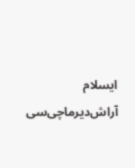ایسلام آراش‌دیرماچی‌سی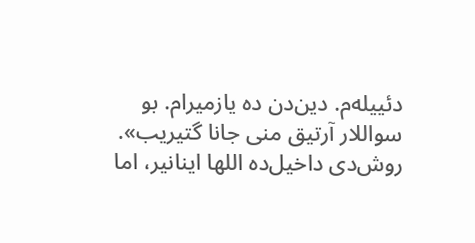دئییله‌م. دین‌دن ده یازمیرام. بو سواللار آرتیق منی جانا گتیریب». روش‌دی داخیل‌ده اللها اینانیر، اما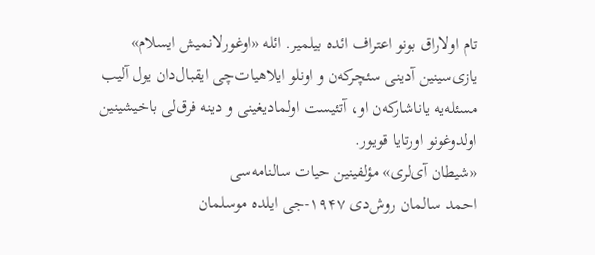تام اولاراق بونو اعتراف ائده بیلمیر. ائله «اوغورلانمیش ایسلام» یازی‌سینین آدینی سئچرکه‌ن و اونلو ایلاهیات‌چی ایقبال‌دان یول آلیب مسئله‌یه یاناشارکه‌ن او، آتئیست اولمادیغینی و دینه فرق‌لی باخیشینین اولدوغونو اورتایا قویور.
«شیطان آی‌لری» مؤلفینین حیات سالنامه‌سی
احمد سالمان روش‌دی ۱۹۴۷-جی ایلده موسلمان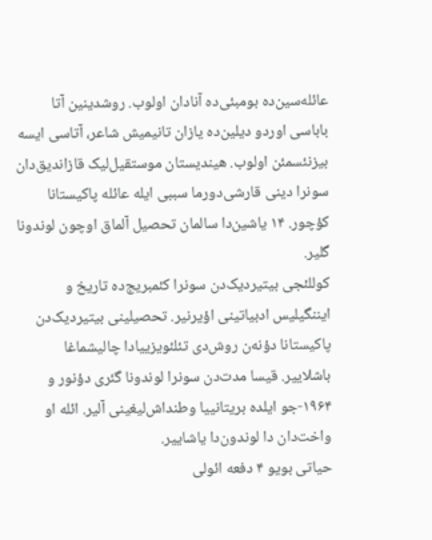عائله‌سین‌ده بومبئی‌ده آنادان اولوب. روشدینین آتا باباسی اوردو دیلین‌ده یازان تانیمیش شاعر، آتاسی ایسه بیزنئسمئن اولوب. هیندیستان موستقیل‌لیک قازاندیق‌دان سونرا دینی قارشی‌دورما سببی ایله عائله پاکیستانا کؤچور. ۱۴ یاشین‌دا سالمان تحصیل آلماق اوچون لوندونا گلیر.
کوللئجی بیتیردیک‌دن سونرا کئمبریج‌ده تاریخ و ایننگیلیس ادبیاتینی اؤیرنیر. تحصیلینی بیتیردیک‌دن پاکیستانا دؤنه‌ن روش‌دی تئلئویزییادا چالیشماغا باشلاییر. قیسا مدت‌دن سونرا لوندونا گئری دؤنور و ۱۹۶۴-جو ایلده بریتانییا وطنداش‌لیغینی آلیر. ائله او واخت‌دان دا لوندون‌دا یاشاییر.
حیاتی بویو ۴ دفعه ائولی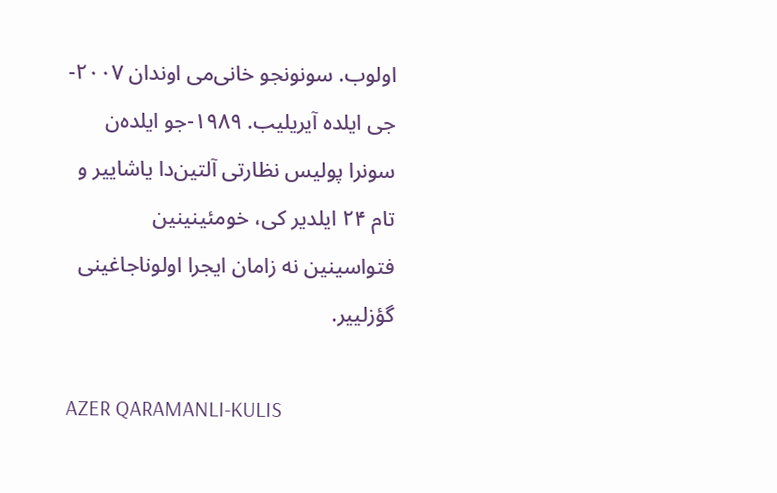اولوب. سونونجو خانی‌می اوندان ۲۰۰۷-جی ایلده آیریلیب. ۱۹۸۹-جو ایلده‌ن سونرا پولیس نظارتی آلتین‌دا یاشاییر و تام ۲۴ ایلدیر کی، خومئینینین فتواسینین نه زامان ایجرا اولوناجاغینی گؤزلییر.

AZER QARAMANLI-KULIS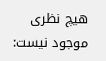هیچ نظری موجود نیست: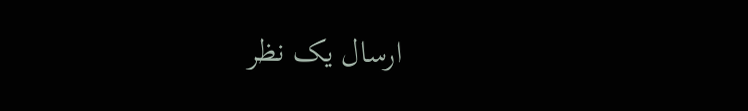ارسال یک نظر